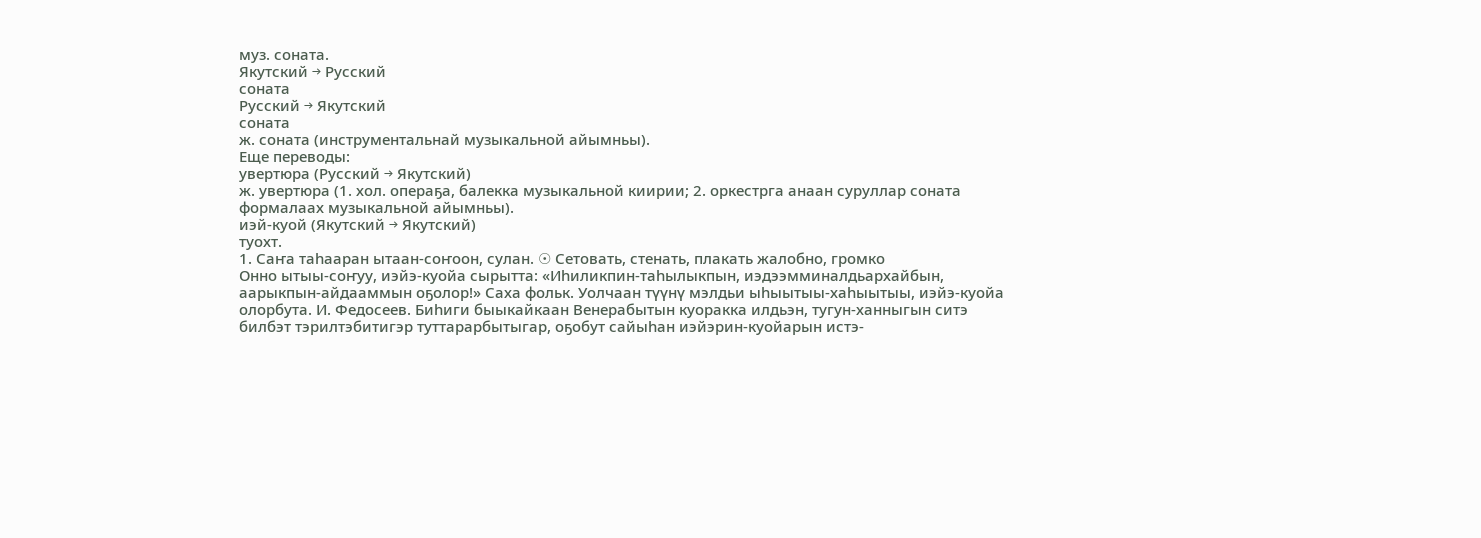муз. соната.
Якутский → Русский
соната
Русский → Якутский
соната
ж. соната (инструментальнай музыкальной айымньы).
Еще переводы:
увертюра (Русский → Якутский)
ж. увертюра (1. хол. операҕа, балекка музыкальной киирии; 2. оркестрга анаан суруллар соната формалаах музыкальной айымньы).
иэй-куой (Якутский → Якутский)
туохт.
1. Саҥа таһааран ытаан-соҥоон, сулан. ☉ Сетовать, стенать, плакать жалобно, громко
Онно ытыы-соҥуу, иэйэ-куойа сырытта: «Иһиликпин-таһылыкпын, иэдээмминалдьархайбын, аарыкпын-айдааммын оҕолор!» Саха фольк. Уолчаан түүнү мэлдьи ыһыытыы-хаһыытыы, иэйэ-куойа олорбута. И. Федосеев. Биһиги быыкайкаан Венерабытын куоракка илдьэн, тугун-ханныгын ситэ билбэт тэрилтэбитигэр туттарарбытыгар, оҕобут сайыһан иэйэрин-куойарын истэ-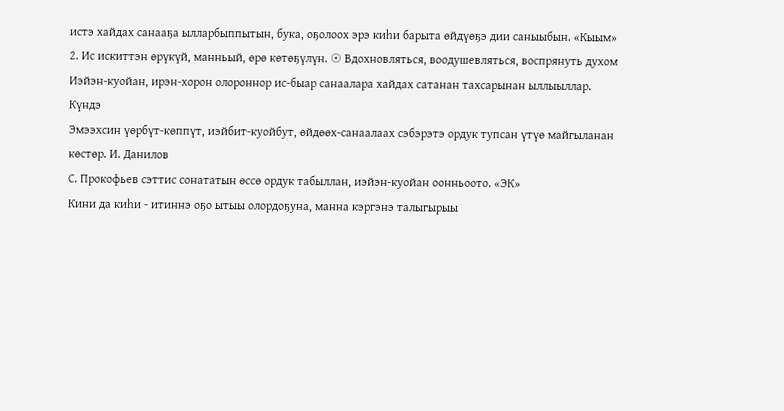истэ хайдах санааҕа ылларбыппытын, бука, оҕолоох эрэ киһи барыта өйдүөҕэ дии саныыбын. «Кыым»
2. Ис искиттэн өрүкүй, манньый, өрө көтөҕүлүн. ☉ Вдохновляться, воодушевляться, воспрянуть духом
Иэйэн-куойан, ирэн-хорон олороннор ис-быар санаалара хайдах сатанан тахсарынан ыллыыллар. Күндэ
Эмээхсин үөрбүт-көппүт, иэйбит-куойбут, өйдөөх-санаалаах сэбэрэтэ ордук тупсан үтүө майгыланан көстөр. И. Данилов
С. Прокофьев сэттис сонататын өссө ордук табыллан, иэйэн-куойан оонньоото. «ЭК»
Кини да киһи - итиннэ оҕо ытыы олордоҕуна, манна кэргэнэ талыгырыы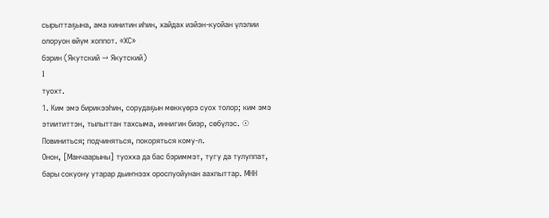сырыттаҕына, ама кинитин иһин, хайдах иэйэн-куойан үлэлии олоруон өйүм хоппот. «ХС»
бэрин (Якутский → Якутский)
I
туохт.
1. Ким эмэ бирикээһин, сорудаҕын мөккүөрэ суох толор; ким эмэ этиититтэн, тылыттан тахсыма, иннигин биэр, сөбүлэс. ☉ Повиниться; подчиняться, покоряться кому-л.
Онон, [Манчаарыны] туохха да бас бэриммэт, тугу да тулуппат, бары сокуону утарар дьиҥнээх ороспуойунан аахпыттар. МНН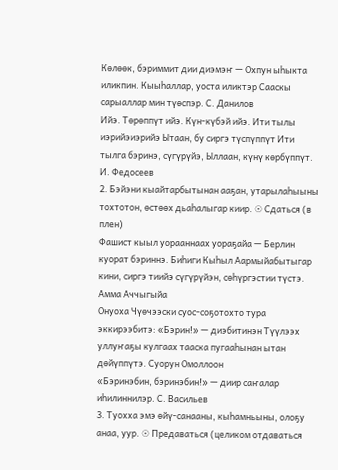Көлөөк, бэриммит дии диэмэҥ — Охпун ыһыкта иликпин. Кыыһаллар, уоста иликтэр Сааскы сарыаллар мин түөспэр. С. Данилов
Ийэ. Төрөппүт ийэ. Күн-күбэй ийэ. Ити тылы иэрийэиэрийэ Ытаан, бу сиргэ түспүппүт Ити тылга бэринэ, сүгүрүйэ, Ыллаан, күнү көрбүппүт. И. Федосеев
2. Бэйэни кыайтарбытынан ааҕан, утарылаһыыны тохтотон, өстөөх дьаһалыгар киир. ☉ Сдаться (в плен)
Фашист кыыл уорааннаах уораҕайа — Берлин куорат бэриннэ. Биһиги Кыһыл Аармыйабытыгар кини, сиргэ тиийэ сүгүрүйэн, сөһүргэстии түстэ. Амма Аччыгыйа
Онуоха Чүөчээски суос-соҕотохто тура эккирээбитэ: «Бэрин!» — диэбитинэн Түүлээх уллуҥаҕы кулгаах тааска пугааһынан ытан дөйүппүтэ. Суорун Омоллоон
«Бэринэбин, бэринэбин!» — диир саҥалар иһилиннилэр. С. Васильев
3. Туохха эмэ өйү-санааны, кыһамньыны, олоҕу анаа, уур. ☉ Предаваться (целиком отдаваться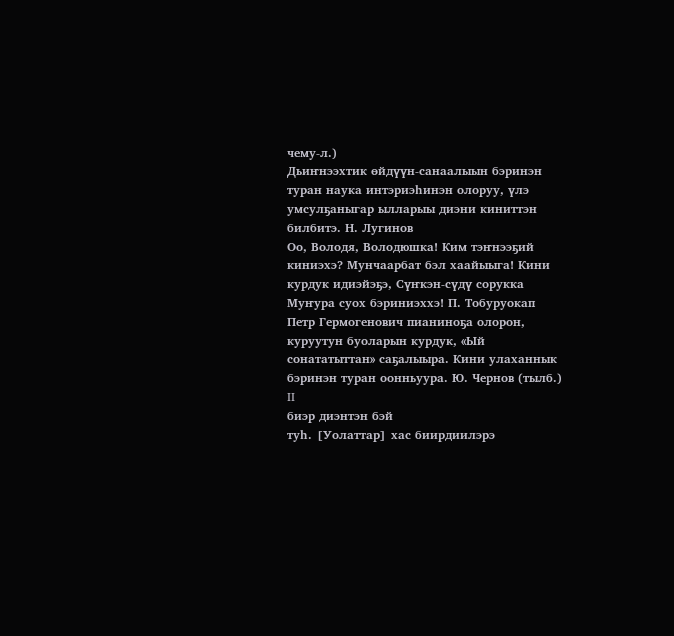чему-л.)
Дьиҥнээхтик өйдүүн-санаалыын бэринэн туран наука интэриэһинэн олоруу, үлэ умсулҕаныгар ылларыы диэни киниттэн билбитэ. Н. Лугинов
Оо, Володя, Володюшка! Ким тэҥнээҕий киниэхэ? Мунчаарбат бэл хаайыыга! Кини курдук идиэйэҕэ, Сүҥкэн-сүдү сорукка Муҥура суох бэриниэххэ! П. Тобуруокап
Петр Гермогенович пианиноҕа олорон, куруутун буоларын курдук, «Ый сонататыттан» саҕалыыра. Кини улаханнык бэринэн туран оонньуура. Ю. Чернов (тылб.)
II
биэр диэнтэн бэй
туһ. [Уолаттар] хас биирдиилэрэ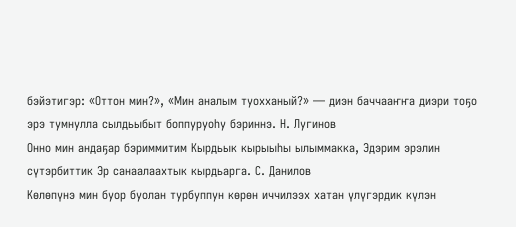бэйэтигэр: «Оттон мин?», «Мин аналым туохханый?» — диэн баччааҥҥа диэри тоҕо эрэ тумнулла сылдьыбыт боппуруоһу бэриннэ. Н. Лугинов
Онно мин андаҕар бэриммитим Кырдьык кырыыһы ылыммакка, Эдэрим эрэлин сүтэрбиттик Эр санаалаахтык кырдьарга. С. Данилов
Көлөпүнэ мин буор буолан турбуппун көрөн иччилээх хатан үлүгэрдик күлэн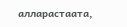алларастаата,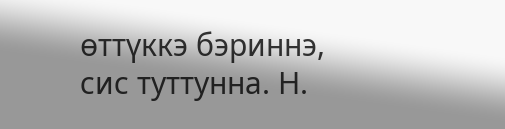өттүккэ бэриннэ, сис туттунна. Н.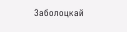Заболоцкай